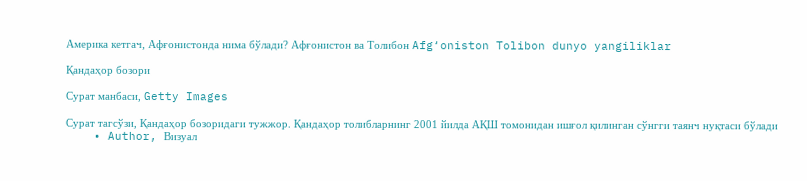Америка кетгач, Афғонистонда нима бўлади? Афғонистон ва Толибон Afg‘oniston Tolibon dunyo yangiliklar

Қандаҳор бозори

Сурат манбаси, Getty Images

Сурат тагсўзи, Қандаҳор бозоридаги тужжор. Қандаҳор толибларнинг 2001 йилда АҚШ томонидан ишғол қилинган сўнгги таянч нуқтаси бўлади
    • Author, Визуал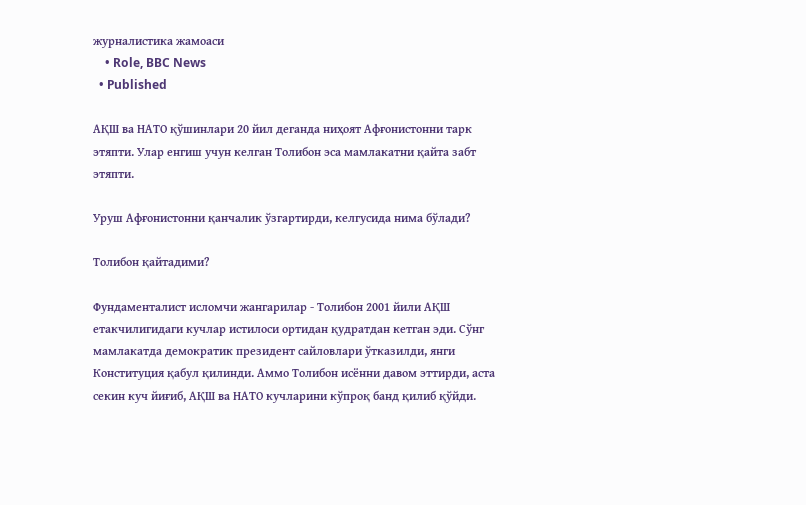журналистика жамоаси
    • Role, BBC News
  • Published

АҚШ ва НАТО қўшинлари 20 йил деганда ниҳоят Афғонистонни тарк этяпти. Улар енгиш учун келган Толибон эса мамлакатни қайта забт этяпти.

Уруш Афғонистонни қанчалик ўзгартирди, келгусида нима бўлади?

Толибон қайтадими?

Фундаменталист исломчи жангарилар - Толибон 2001 йили АҚШ етакчилигидаги кучлар истилоси ортидан қудратдан кетган эди. Сўнг мамлакатда демократик президент сайловлари ўтказилди, янги Конституция қабул қилинди. Аммо Толибон исённи давом эттирди, аста секин куч йиғиб, АҚШ ва НАТО кучларини кўпроқ банд қилиб қўйди.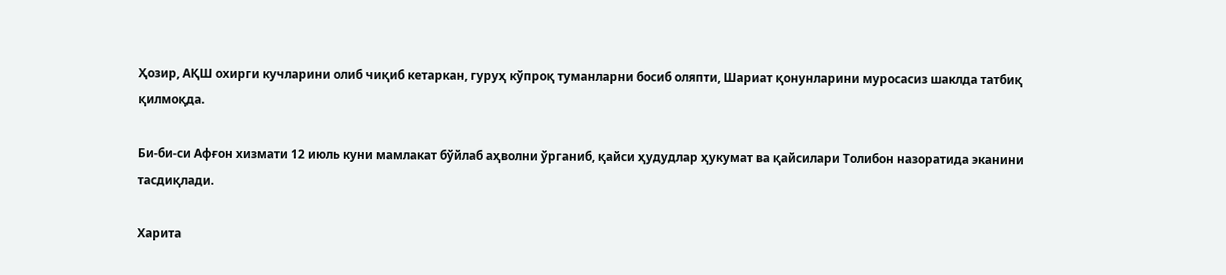Ҳозир, АҚШ охирги кучларини олиб чиқиб кетаркан, гуруҳ кўпроқ туманларни босиб оляпти, Шариат қонунларини муросасиз шаклда татбиқ қилмоқда.

Би-би-си Афғон хизмати 12 июль куни мамлакат бўйлаб аҳволни ўрганиб, қайси ҳудудлар ҳукумат ва қайсилари Толибон назоратида эканини тасдиқлади.

Харита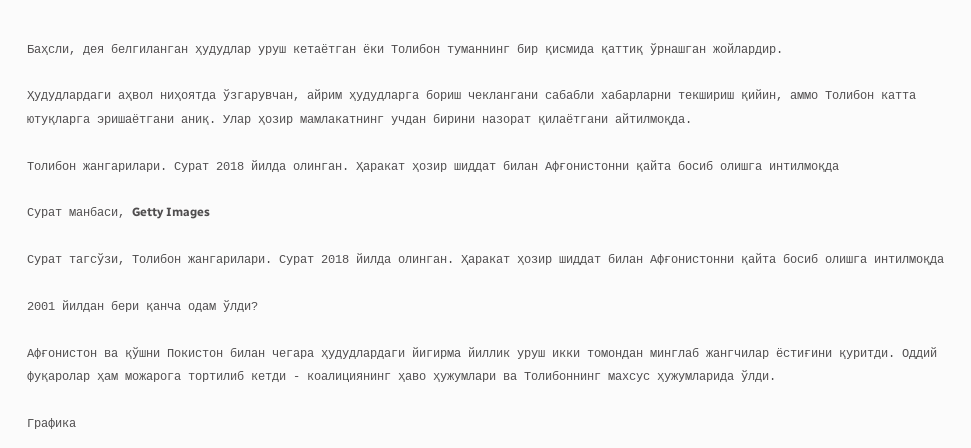Баҳсли, дея белгиланган ҳудудлар уруш кетаётган ёки Толибон туманнинг бир қисмида қаттиқ ўрнашган жойлардир.

Ҳудудлардаги аҳвол ниҳоятда ўзгарувчан, айрим ҳудудларга бориш чеклангани сабабли хабарларни текшириш қийин, аммо Толибон катта ютуқларга эришаётгани аниқ. Улар ҳозир мамлакатнинг учдан бирини назорат қилаётгани айтилмоқда.

Толибон жангарилари. Сурат 2018 йилда олинган. Ҳаракат ҳозир шиддат билан Афғонистонни қайта босиб олишга интилмоқда

Сурат манбаси, Getty Images

Сурат тагсўзи, Толибон жангарилари. Сурат 2018 йилда олинган. Ҳаракат ҳозир шиддат билан Афғонистонни қайта босиб олишга интилмоқда

2001 йилдан бери қанча одам ўлди?

Афғонистон ва қўшни Покистон билан чегара ҳудудлардаги йигирма йиллик уруш икки томондан минглаб жангчилар ёстиғини қуритди. Оддий фуқаролар ҳам можарога тортилиб кетди - коалициянинг ҳаво ҳужумлари ва Толибоннинг махсус ҳужумларида ўлди.

Графика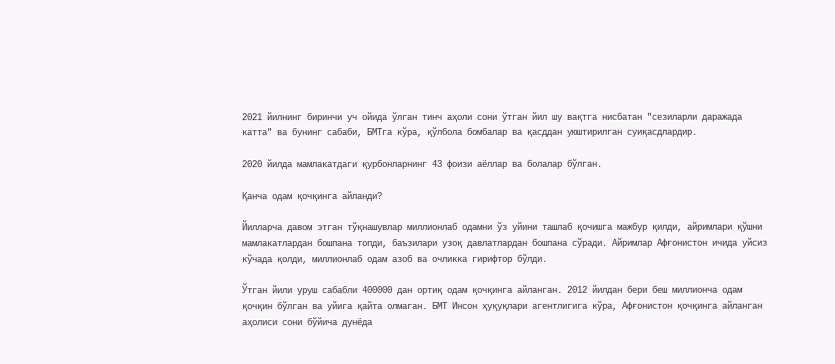2021 йилнинг биринчи уч ойида ўлган тинч аҳоли сони ўтган йил шу вақтга нисбатан "сезиларли даражада катта" ва бунинг сабаби, БМТга кўра, қўлбола бомбалар ва қасддан уюштирилган суиқасдлардир.

2020 йилда мамлакатдаги қурбонларнинг 43 фоизи аёллар ва болалар бўлган.

Қанча одам қочқинга айланди?

Йилларча давом этган тўқнашувлар миллионлаб одамни ўз уйини ташлаб қочишга мажбур қилди, айримлари қўшни мамлакатлардан бошпана топди, баъзилари узоқ давлатлардан бошпана сўради. Айримлар Афғонистон ичида уйсиз кўчада қолди, миллионлаб одам азоб ва очликка гирифтор бўлди.

Ўтган йили уруш сабабли 400000 дан ортиқ одам қочқинга айланган. 2012 йилдан бери беш миллионча одам қочқин бўлган ва уйига қайта олмаган. БМТ Инсон ҳуқуқлари агентлигига кўра, Афғонистон қочқинга айланган аҳолиси сони бўйича дунёда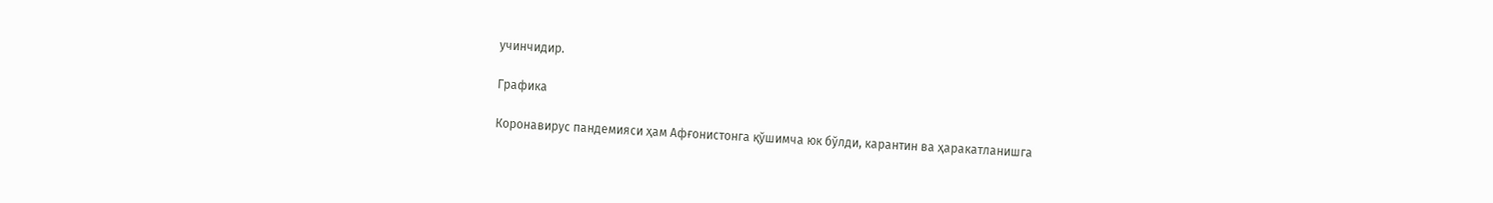учинчидир.

Графика

Коронавирус пандемияси ҳам Афғонистонга қўшимча юк бўлди, карантин ва ҳаракатланишга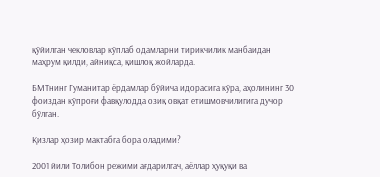қўйилган чекловлар кўплаб одамларни тирикчилик манбаидан маҳрум қилди, айниқса, қишлоқ жойларда.

БМТнинг Гуманитар ёрдамлар бўйича идорасига кўра, аҳолининг 30 фоиздан кўпроғи фавқулодда озиқ овқат етишмовчилигига дучор бўлган.

Қизлар ҳозир мактабга бора оладими?

2001 йили Толибон режими ағдарилгач, аёллар ҳуқуқи ва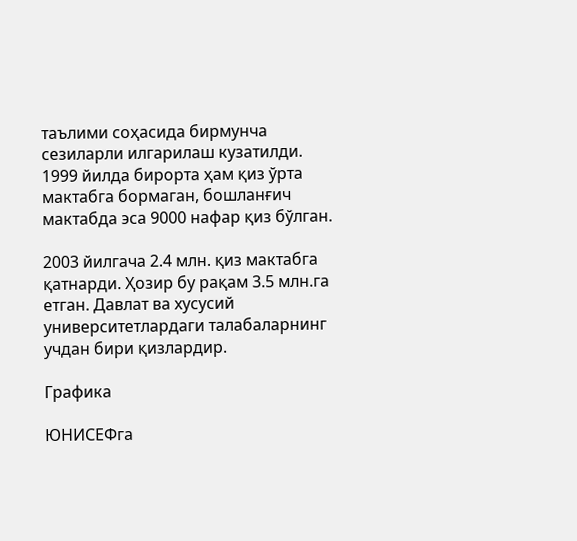таълими соҳасида бирмунча сезиларли илгарилаш кузатилди. 1999 йилда бирорта ҳам қиз ўрта мактабга бормаган, бошланғич мактабда эса 9000 нафар қиз бўлган.

2003 йилгача 2.4 млн. қиз мактабга қатнарди. Ҳозир бу рақам 3.5 млн.га етган. Давлат ва хусусий университетлардаги талабаларнинг учдан бири қизлардир.

Графика

ЮНИСЕФга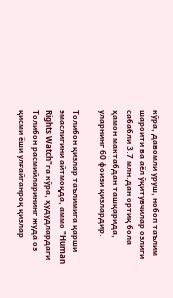кўра, давомли уруш, нобоп таълим шароити ва аёл ўқитувчилар озлиги сабабли 3.7 млн.дан ортиқ бола ҳамон мактабдан ташқарида, уларнинг 60 фоизи қизлардир.

Толибон қизлар таълимига қарши эмаслигини айтмоқда, аммо "Human Rights Watch"га кўра, ҳудудлардаги Толибон расмийларининг жуда оз қисми ёши улғайганроқ қизлар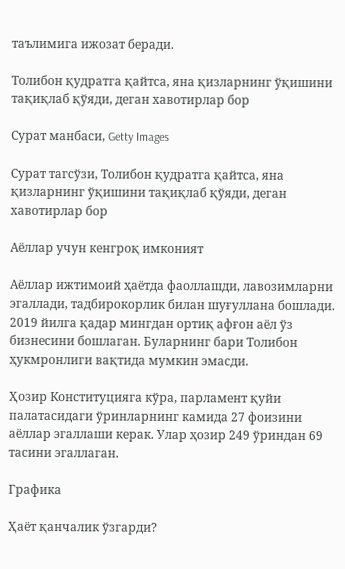таълимига ижозат беради.

Толибон қудратга қайтса, яна қизларнинг ўқишини тақиқлаб қўяди, деган хавотирлар бор

Сурат манбаси, Getty Images

Сурат тагсўзи, Толибон қудратга қайтса, яна қизларнинг ўқишини тақиқлаб қўяди, деган хавотирлар бор

Аёллар учун кенгроқ имконият

Аёллар ижтимоий ҳаётда фаоллашди, лавозимларни эгаллади, тадбирокорлик билан шуғуллана бошлади. 2019 йилга қадар мингдан ортиқ афғон аёл ўз бизнесини бошлаган. Буларнинг бари Толибон ҳукмронлиги вақтида мумкин эмасди.

Ҳозир Конституцияга кўра, парламент қуйи палатасидаги ўринларнинг камида 27 фоизини аёллар эгаллаши керак. Улар ҳозир 249 ўриндан 69 тасини эгаллаган.

Графика

Ҳаёт қанчалик ўзгарди?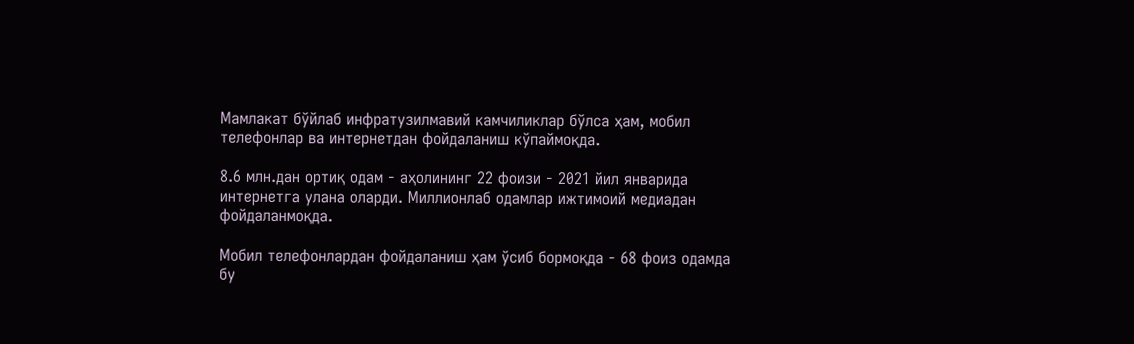Мамлакат бўйлаб инфратузилмавий камчиликлар бўлса ҳам, мобил телефонлар ва интернетдан фойдаланиш кўпаймоқда.

8.6 млн.дан ортиқ одам - аҳолининг 22 фоизи - 2021 йил январида интернетга улана оларди. Миллионлаб одамлар ижтимоий медиадан фойдаланмоқда.

Мобил телефонлардан фойдаланиш ҳам ўсиб бормоқда - 68 фоиз одамда бу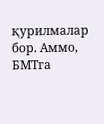қурилмалар бор. Аммо, БМТга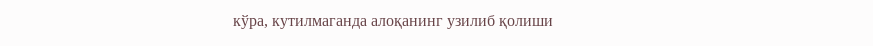кўра, кутилмаганда алоқанинг узилиб қолиши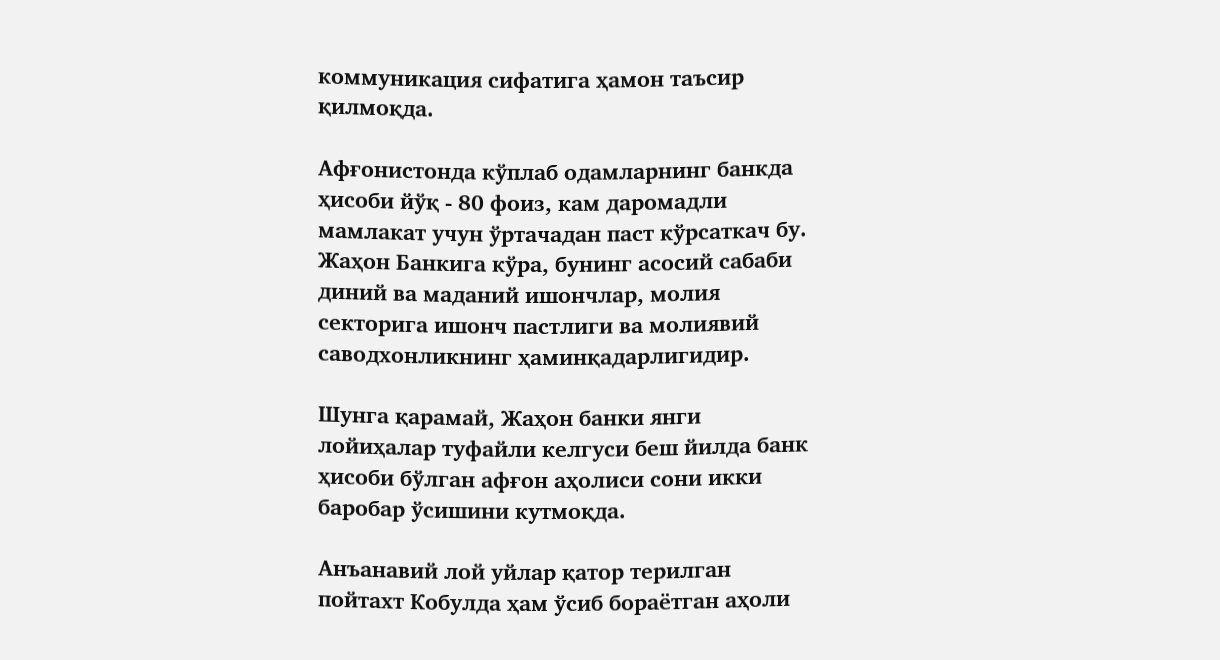коммуникация сифатига ҳамон таъсир қилмоқда.

Афғонистонда кўплаб одамларнинг банкда ҳисоби йўқ - 80 фоиз, кам даромадли мамлакат учун ўртачадан паст кўрсаткач бу. Жаҳон Банкига кўра, бунинг асосий сабаби диний ва маданий ишончлар, молия секторига ишонч пастлиги ва молиявий саводхонликнинг ҳаминқадарлигидир.

Шунга қарамай, Жаҳон банки янги лойиҳалар туфайли келгуси беш йилда банк ҳисоби бўлган афғон аҳолиси сони икки баробар ўсишини кутмоқда.

Анъанавий лой уйлар қатор терилган пойтахт Кобулда ҳам ўсиб бораётган аҳоли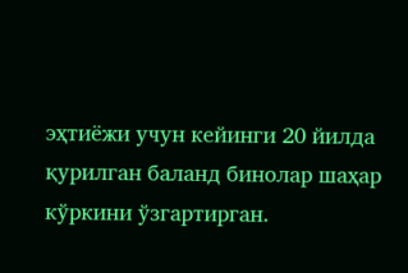эҳтиёжи учун кейинги 20 йилда қурилган баланд бинолар шаҳар кўркини ўзгартирган.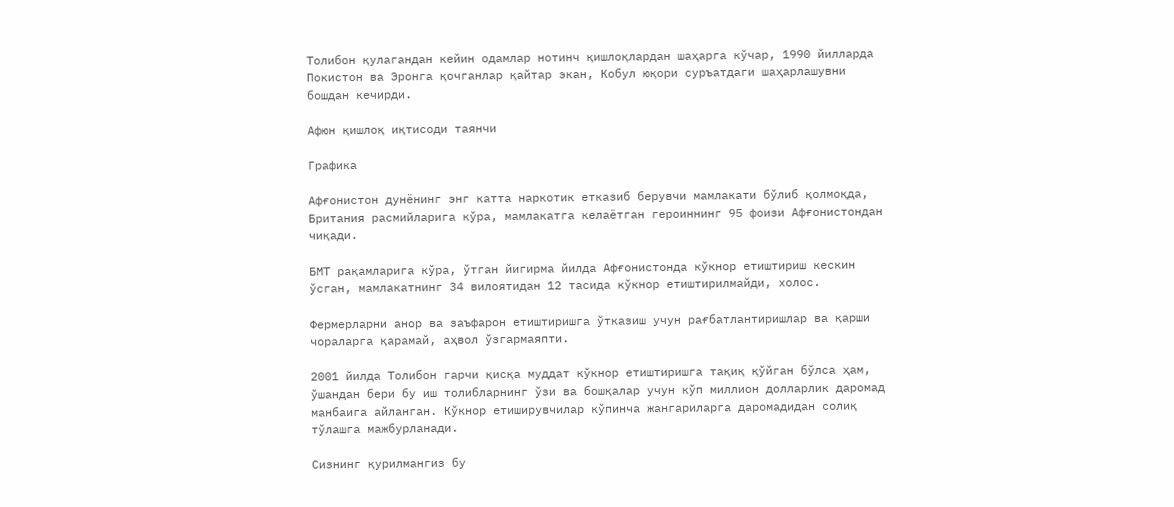Толибон қулагандан кейин одамлар нотинч қишлоқлардан шаҳарга кўчар, 1990 йилларда Покистон ва Эронга қочганлар қайтар экан, Кобул юқори суръатдаги шаҳарлашувни бошдан кечирди.

Афюн қишлоқ иқтисоди таянчи

Графика

Афғонистон дунёнинг энг катта наркотик етказиб берувчи мамлакати бўлиб қолмоқда, Британия расмийларига кўра, мамлакатга келаётган героиннинг 95 фоизи Афғонистондан чиқади.

БМТ рақамларига кўра, ўтган йигирма йилда Афғонистонда кўкнор етиштириш кескин ўсган, мамлакатнинг 34 вилоятидан 12 тасида кўкнор етиштирилмайди, холос.

Фермерларни анор ва заъфарон етиштиришга ўтказиш учун рағбатлантиришлар ва қарши чораларга қарамай, аҳвол ўзгармаяпти.

2001 йилда Толибон гарчи қисқа муддат кўкнор етиштиришга тақиқ қўйган бўлса ҳам, ўшандан бери бу иш толибларнинг ўзи ва бошқалар учун кўп миллион долларлик даромад манбаига айланган. Кўкнор етиширувчилар кўпинча жангариларга даромадидан солиқ тўлашга мажбурланади.

Сизнинг қурилмангиз бу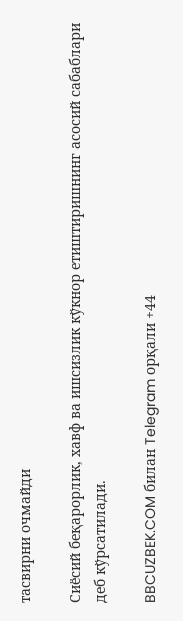тасвирни очмайди

Сиёсий беқарорлик, хавф ва ишсизлик кўкнор етиштиришнинг асосий сабаблари деб кўрсатилади.

BBCUZBEK.COM билан Telegram орқали +44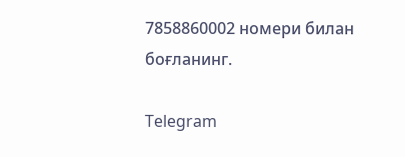7858860002 номери билан боғланинг.

Telegram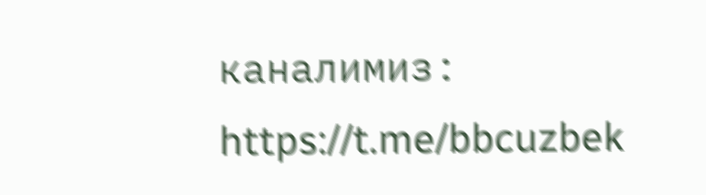каналимиз: https://t.me/bbcuzbek